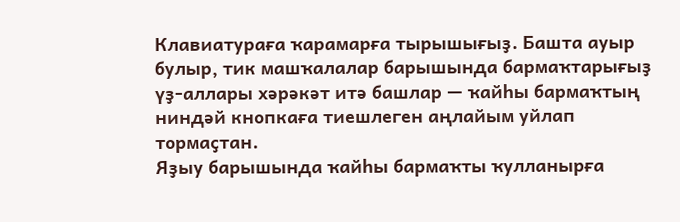Клавиатураға ҡарамарға тырышығыҙ. Башта ауыр булыр, тик машҡалалар барышында бармаҡтарығыҙ үҙ-аллары хәрәкәт итә башлар — ҡайһы бармаҡтың ниндәй кнопкаға тиешлеген аңлайым уйлап тормаҫтан.
Яҙыу барышында ҡайһы бармаҡты ҡулланырға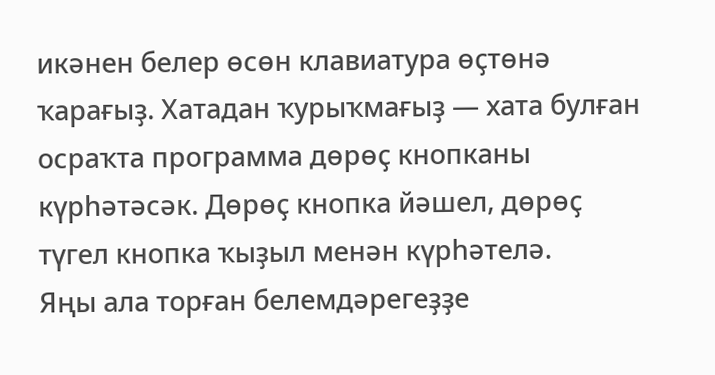икәнен белер өсөн клавиатура өҫтөнә ҡарағыҙ. Хатадан ҡурыҡмағыҙ — хата булған осраҡта программа дөрөҫ кнопканы күрһәтәсәк. Дөрөҫ кнопка йәшел, дөрөҫ түгел кнопка ҡыҙыл менән күрһәтелә.
Яңы ала торған белемдәрегеҙҙе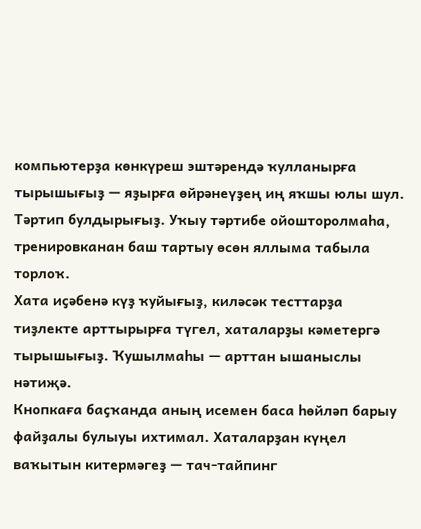компьютерҙа көнкүреш эштәрендә ҡулланырға тырышығыҙ — яҙырға өйрәнеүҙең иң яҡшы юлы шул.
Тәртип булдырығыҙ. Уҡыу тәртибе ойошторолмаһа, тренировканан баш тартыу өсөн яллыма табыла торлоҡ.
Хата иҫәбенә күҙ ҡуйығыҙ, киләсәк тесттарҙа тиҙлекте арттырырға түгел, хаталарҙы кәметергә тырышығыҙ. Ҡушылмаһы — арттан ышаныслы нәтиҗә.
Кнопкаға баҫҡанда аның исемен баса һөйләп барыу файҙалы булыуы ихтимал. Хаталарҙан күңел ваҡытын китермәгеҙ — тач-тайпинг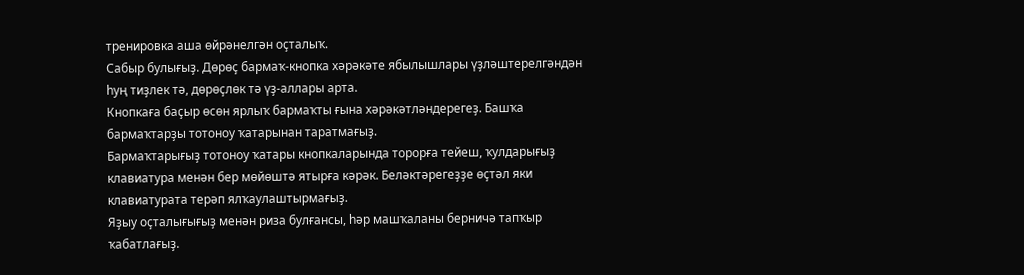тренировка аша өйрәнелгән оҫталыҡ.
Сабыр булығыҙ. Дөрөҫ бармаҡ-кнопка хәрәкәте ябылышлары үҙләштерелгәндән һуң тиҙлек тә, дөрөҫлөк тә үҙ-аллары арта.
Кнопкаға баҫыр өсөн ярлыҡ бармаҡты ғына хәрәкәтләндерегеҙ. Башҡа бармаҡтарҙы тотоноу ҡатарынан таратмағыҙ.
Бармаҡтарығыҙ тотоноу ҡатары кнопкаларында торорға тейеш, ҡулдарығыҙ клавиатура менән бер мөйөштә ятырға кәрәк. Беләктәрегеҙҙе өҫтәл яки клавиатурата терәп ялҡаулаштырмағыҙ.
Яҙыу оҫталығығыҙ менән риза булғансы, һәр машҡаланы берничә тапҡыр ҡабатлағыҙ.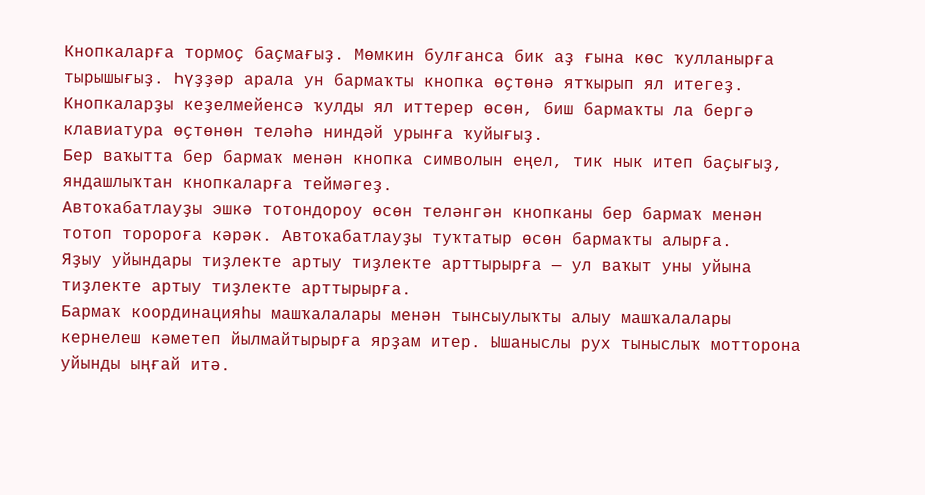Кнопкаларға тормоҫ баҫмағыҙ. Мөмкин булғанса бик аҙ ғына көс ҡулланырға тырышығыҙ. Һүҙҙәр арала ун бармаҡты кнопка өҫтөнә ятҡырып ял итегеҙ.
Кнопкаларҙы кеҙелмейенсә ҡулды ял иттерер өсөн, биш бармаҡты ла бергә клавиатура өҫтөнөн теләһә ниндәй урынға ҡуйығыҙ.
Бер ваҡытта бер бармаҡ менән кнопка символын еңел, тик нык итеп баҫығыҙ, яндашлыҡтан кнопкаларға теймәгеҙ.
Автоҡабатлауҙы эшкә тотондороу өсөн теләнгән кнопканы бер бармаҡ менән тотоп торороға кәрәк. Автоҡабатлауҙы туҡтатыр өсөн бармаҡты алырға.
Яҙыу уйындары тиҙлекте артыу тиҙлекте арттырырға — ул ваҡыт уны уйына тиҙлекте артыу тиҙлекте арттырырға.
Бармаҡ координацияһы машҡалалары менән тынсыулыҡты алыу машҡалалары кернелеш кәметеп йылмайтырырға ярҙам итер. Ышаныслы рух тыныслыҡ мотторона уйынды ыңғай итә.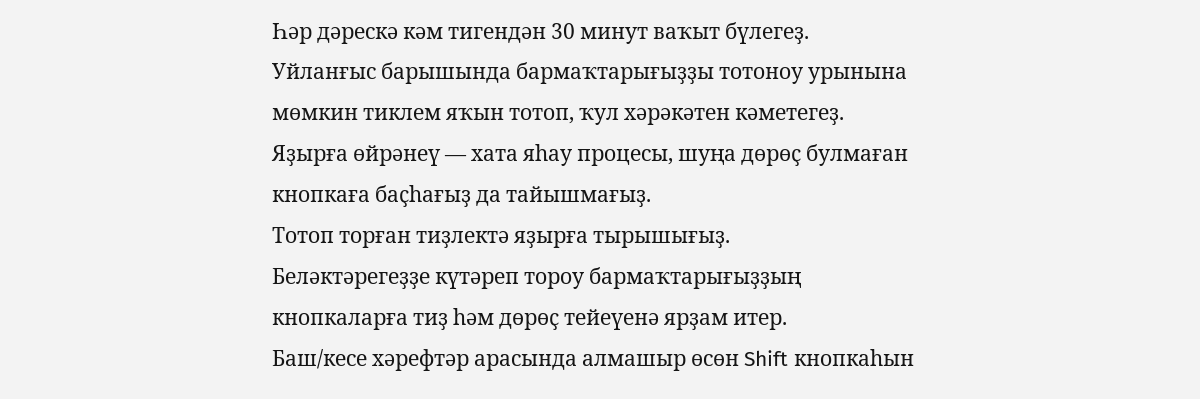Һәр дәрескә кәм тигендән 30 минут ваҡыт бүлегеҙ.
Уйланғыс барышында бармаҡтарығыҙҙы тотоноу урынына мөмкин тиклем яҡын тотоп, ҡул хәрәкәтен кәметегеҙ.
Яҙырға өйрәнеү — хата яһау процесы, шуңа дөрөҫ булмаған кнопкаға баҫһағыҙ да тайышмағыҙ.
Тотоп торған тиҙлектә яҙырға тырышығыҙ.
Беләктәрегеҙҙе күтәреп тороу бармаҡтарығыҙҙың кнопкаларға тиҙ һәм дөрөҫ тейеүенә ярҙам итер.
Баш/кесе хәрефтәр арасында алмашыр өсөн Shift кнопкаһын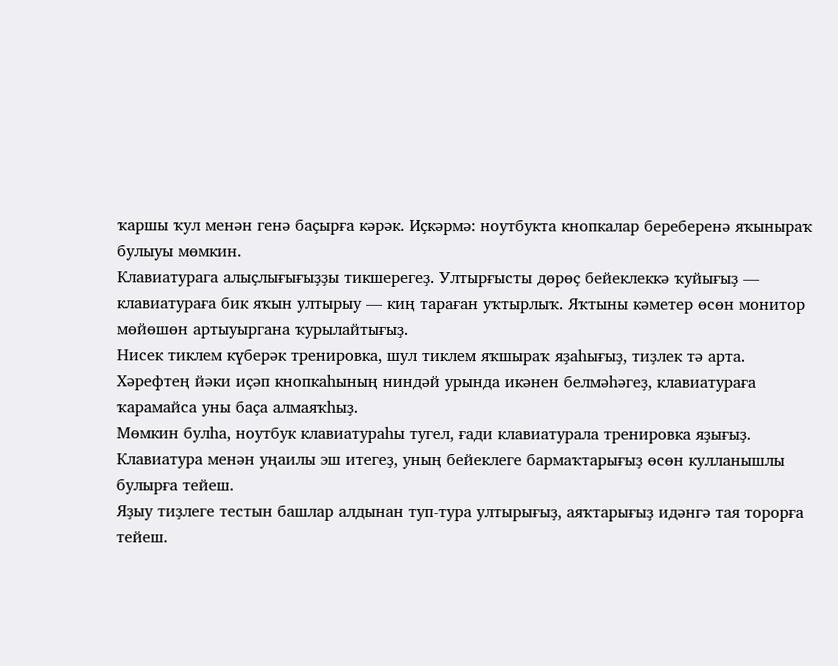ҡаршы ҡул менән генә баҫырға кәрәк. Иҫкәрмә: ноутбукта кнопкалар береберенә яҡыныраҡ булыуы мөмкин.
Клавиатурага алыҫлығығыҙҙы тикшерегеҙ. Ултырғысты дөрөҫ бейеклеккә ҡуйығыҙ — клавиатураға бик яҡын ултырыу — киң тараған уҡтырлыҡ. Яҡтыны кәметер өсөн монитор мөйөшөн артыуыргана ҡурылайтығыҙ.
Нисек тиклем күберәк тренировка, шул тиклем яҡшыраҡ яҙаһығыҙ, тиҙлек тә арта.
Хәрефтең йәки иҫәп кнопкаһының ниндәй урында икәнен белмәһәгеҙ, клавиатураға ҡарамайса уны баҫа алмаяҡhыҙ.
Мөмкин булһа, ноутбук клавиатураһы тугел, ғади клавиатурала тренировка яҙығыҙ.
Клавиатура менән уңаилы эш итегеҙ, уның бейеклеге бармаҡтарығыҙ өсөн кулланышлы булырға тейеш.
Яҙыу тиҙлеге тестын башлар алдынан туп-тура ултырығыҙ, аяҡтарығыҙ идәнгә тая торорға тейеш.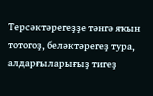Терсәктәрегеҙҙе тәнгә яҡын тотогоҙ, беләктәрегеҙ тура, алдарғыларығыҙ тигеҙ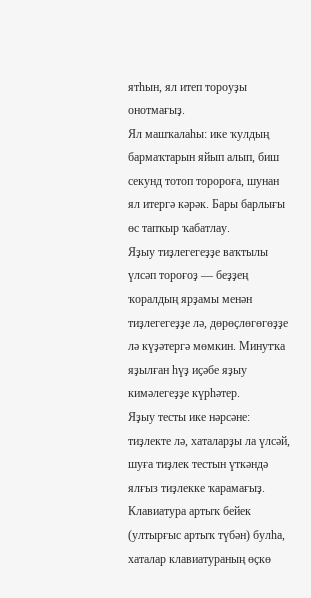ятһын, ял итеп тороуҙы онотмағыҙ.
Ял машҡалаһы: ике ҡулдың бармаҡтарын яйып алып, биш секунд тотоп торороға, шунан ял итергә кәрәк. Бары барлығы өс тапҡыр ҡабатлау.
Яҙыу тиҙлегегеҙҙе ваҡтылы үлсәп тороғоҙ — беҙҙең ҡоралдың ярҙамы менән тиҙлегегеҙҙе лә, дөрөҫлөгөгөҙҙе лә күҙәтергә мөмкин. Минутҡа яҙылған һүҙ иҫәбе яҙыу кимәлегеҙҙе күрһәтер.
Яҙыу тесты ике нәрсәне: тиҙлекте лә, хаталарҙы ла үлсәй, шуға тиҙлек тестын үткәндә ялғыз тиҙлекке ҡарамағыҙ.
Клавиатура артыҡ бейек (ултырғыс артыҡ түбән) булһа, хаталар клавиатураның өҫкө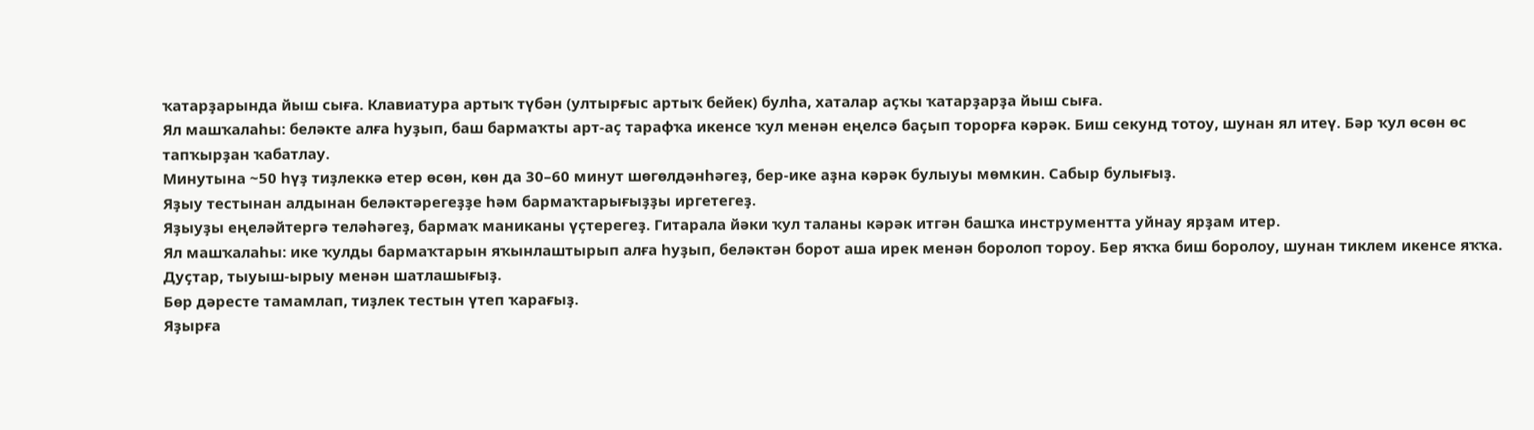ҡатарҙарында йыш сыға. Клавиатура артыҡ түбән (ултырғыс артыҡ бейек) булһа, хаталар аҫҡы ҡатарҙарҙа йыш сыға.
Ял машҡалаһы: беләкте алға һуҙып, баш бармаҡты арт-аҫ тарафҡа икенсе ҡул менән еңелсә баҫып торорға кәрәк. Биш секунд тотоу, шунан ял итеү. Бәр ҡул өсөн өс тапҡырҙан ҡабатлау.
Минутына ~50 һүҙ тиҙлеккә етер өсөн, көн да 30–60 минут шөгөлдәнһәгеҙ, бер-ике аҙна кәрәк булыуы мөмкин. Сабыр булығыҙ.
Яҙыу тестынан алдынан беләктәрегеҙҙе һәм бармаҡтарығыҙҙы иргетегеҙ.
Яҙыуҙы еңеләйтергә теләһәгеҙ, бармаҡ маниканы үҫтерегеҙ. Гитарала йәки ҡул таланы кәрәк итгән башҡа инструментта уйнау ярҙам итер.
Ял машҡалаһы: ике ҡулды бармаҡтарын яҡынлаштырып алға һуҙып, беләктән борот аша ирек менән боролоп тороу. Бер яҡҡа биш боролоу, шунан тиклем икенсе яҡҡа.
Дуҫтар, тыуыш-ырыу менән шатлашығыҙ.
Бөр дәресте тамамлап, тиҙлек тестын үтеп ҡарағыҙ.
Яҙырға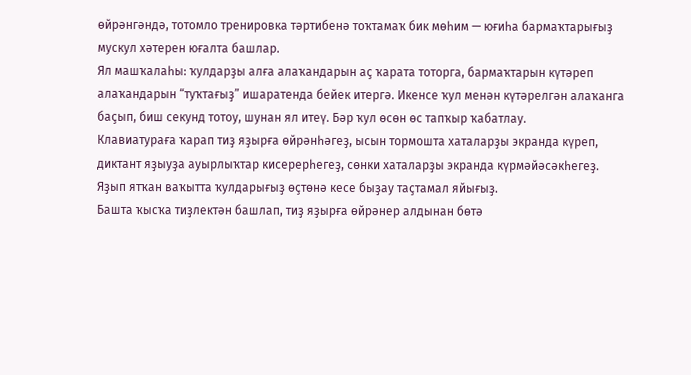өйрәнгәндә, тотомло тренировка тәртибенә тоҡтамаҡ бик мөһим — юғиһа бармаҡтарығыҙ мускул хәтерен юғалта башлар.
Ял машҡалаһы: ҡулдарҙы алға алаҡандарын аҫ ҡарата тоторга, бармаҡтарын күтәреп алаҡандарын “туҡтағыҙ” ишаратенда бейек итергә. Икенсе ҡул менән күтәрелгән алаҡанга баҫып, биш секунд тотоу, шунан ял итеү. Бәр ҡул өсөн өс тапҡыр ҡабатлау.
Клавиатураға ҡарап тиҙ яҙырға өйрәнһәгеҙ, ысын тормошта хаталарҙы экранда күреп, диктант яҙыуҙа ауырлыҡтар кисерерһегеҙ, сөнки хаталарҙы экранда күрмәйәсәкһегеҙ.
Яҙып ятҡан ваҡытта ҡулдарығыҙ өҫтөнә кесе быҙау таҫтамал яйығыҙ.
Башта ҡысҡа тиҙлектән башлап, тиҙ яҙырға өйрәнер алдынан бөтә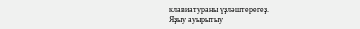клавиатураны үҙләштерегеҙ.
Яҙыу ауырытыу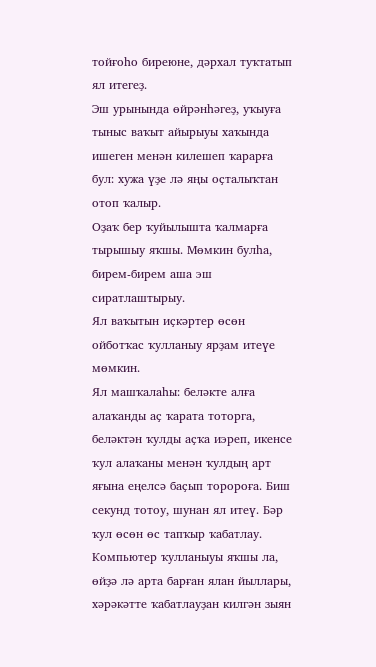тойғоһо биреюне, дәрхал туҡтатып ял итегеҙ.
Эш урынында өйрәнһәгеҙ, уҡыуға тыныс ваҡыт айырыуы хаҡында ишеген менән килешеп ҡарарға бул: хужа үҙе лә яңы оҫталыҡтан отоп ҡалыр.
Оҙаҡ бер ҡуйылышта ҡалмарға тырышыу яҡшы. Мөмкин булһа, бирем-бирем аша эш сиратлаштырыу.
Ял ваҡытын иҫкәртер өсөн ойботҡас ҡулланыу ярҙам итеүе мөмкин.
Ял машҡалаһы: беләкте алға алаҡанды аҫ ҡарата тоторга, беләктән ҡулды аҫҡа иэреп, икенсе ҡул алаҡаны менән ҡулдың арт яғына еңелсә баҫып торороға. Биш секунд тотоу, шунан ял итеү. Бәр ҡул өсөн өс тапҡыр ҡабатлау.
Компьютер ҡулланыуы яҡшы ла, өйҙә лә арта барған ялан йыллары, хәрәкәтте ҡабатлауҙан килгән зыян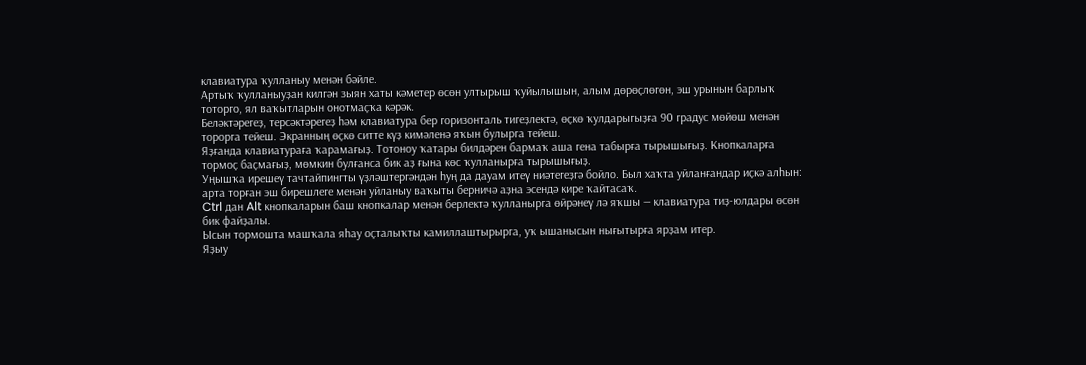клавиатура ҡулланыу менән бәйле.
Артыҡ ҡулланыуҙан килгән зыян хаты кәметер өсөн ултырыш ҡуйылышын, алым дөрөҫлөгөн, эш урынын барлыҡ тоторго, ял ваҡытларын онотмаҫҡа кәрәк.
Беләктәрегеҙ, терсәктәрегеҙ һәм клавиатура бер горизонталь тигеҙлектә, өҫкө ҡулдарыгыҙға 90 градус мөйөш менән торорга тейеш. Экранның өҫкө ситте күҙ кимәленә яҡын булырга тейеш.
Яҙғанда клавиатураға ҡарамағыҙ. Тотоноу ҡатары билдәрен бармаҡ аша гена табырға тырышығыҙ. Кнопкаларға тормоҫ баҫмағыҙ, мөмкин булғанса бик аҙ ғына көс ҡулланырға тырышығыҙ.
Уңышҡа ирешеү тачтайпингты үҙләштергәндән һуң да дауам итеү ниәтегеҙгә бойло. Был хаҡта уйланғандар иҫкә алһын: арта торған эш бирешлеге менән уйланыу ваҡыты берничә аҙна эсендә кире ҡайтасаҡ.
Ctrl дан Alt кнопкаларын баш кнопкалар менән берлектә ҡулланырга өйрәнеү лә яҡшы — клавиатура тиҙ-юлдары өсөн бик файҙалы.
Ысын тормошта машҡала яһау оҫталыҡты камиллаштырырга, уҡ ышанысын нығытырға ярҙам итер.
Яҙыу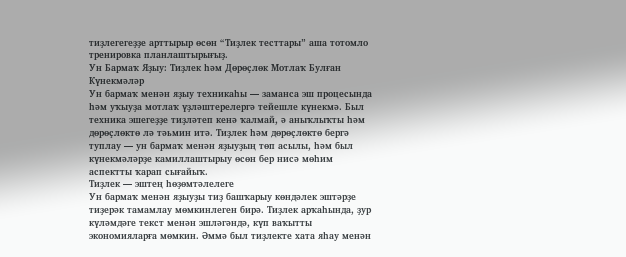тиҙлегегеҙҙе арттырыр өсөн “Тиҙлек тесттары” аша тотомло тренировка планлаштырығыҙ.
Ун Бармаҡ Яҙыу: Тиҙлек һәм Дөрөҫлөк Мотлаҡ Булған Күнекмәләр
Ун бармаҡ менән яҙыу техникаһы — заманса эш процесында һәм уҡыуҙа мотлаҡ үҙләштерелергә тейешле күнекмә. Был техника эшегеҙҙе тиҙләтеп кенә ҡалмай, ә аныҡлыҡты һәм дөрөҫлөктө лә тәьмин итә. Тиҙлек һәм дөрөҫлөктө бергә туплау — ун бармаҡ менән яҙыуҙың төп асылы, һәм был күнекмәләрҙе камиллаштырыу өсөн бер нисә мөһим аспектты ҡарап сығайыҡ.
Тиҙлек — эштең һөҙөмтәлелеге
Ун бармаҡ менән яҙыуҙы тиҙ башҡарыу көндәлек эштәрҙе тиҙерәк тамамлау мөмкинлеген бирә. Тиҙлек арҡаһында, ҙур күләмдәге текст менән эшләгәндә, күп ваҡытты экономияларға мөмкин. Әммә был тиҙлекте хата яһау менән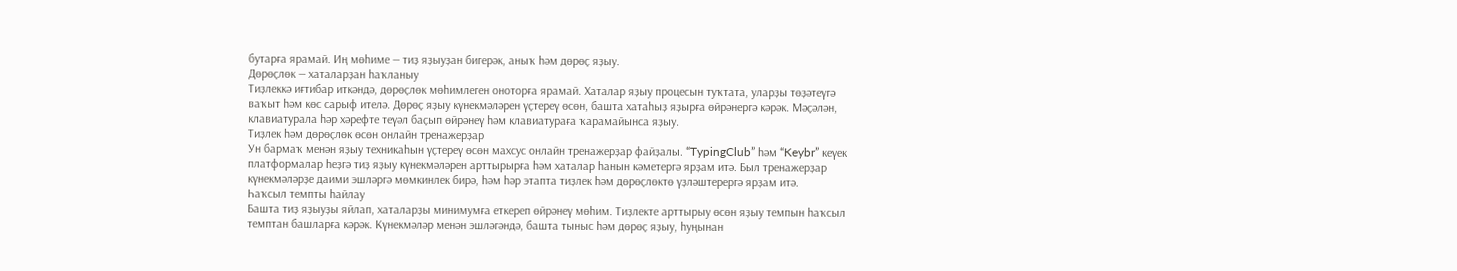бутарға ярамай. Иң мөһиме — тиҙ яҙыуҙан бигерәк, аныҡ һәм дөрөҫ яҙыу.
Дөрөҫлөк — хаталарҙан һаҡланыу
Тиҙлеккә иғтибар иткәндә, дөрөҫлөк мөһимлеген оноторға ярамай. Хаталар яҙыу процесын туҡтата, уларҙы төҙәтеүгә ваҡыт һәм көс сарыф ителә. Дөрөҫ яҙыу күнекмәләрен үҫтереү өсөн, башта хатаһыҙ яҙырға өйрәнергә кәрәк. Мәҫәлән, клавиатурала һәр хәрефте теүәл баҫып өйрәнеү һәм клавиатураға ҡарамайынса яҙыу.
Тиҙлек һәм дөрөҫлөк өсөн онлайн тренажерҙар
Ун бармаҡ менән яҙыу техникаһын үҫтереү өсөн махсус онлайн тренажерҙар файҙалы. “TypingClub” һәм “Keybr” кеүек платформалар һеҙгә тиҙ яҙыу күнекмәләрен арттырырға һәм хаталар һанын кәметергә ярҙам итә. Был тренажерҙар күнекмәләрҙе даими эшләргә мөмкинлек бирә, һәм һәр этапта тиҙлек һәм дөрөҫлөктө үҙләштерергә ярҙам итә.
Һаҡсыл темпты һайлау
Башта тиҙ яҙыуҙы яйлап, хаталарҙы минимумға еткереп өйрәнеү мөһим. Тиҙлекте арттырыу өсөн яҙыу темпын һаҡсыл темптан башларға кәрәк. Күнекмәләр менән эшләгәндә, башта тыныс һәм дөрөҫ яҙыу, һуңынан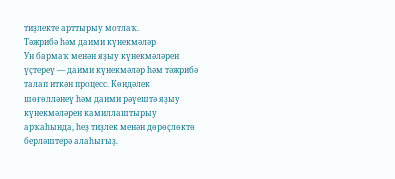тиҙлекте арттырыу мотлаҡ.
Тәжрибә һәм даими күнекмәләр
Ун бармаҡ менән яҙыу күнекмәләрен үҫтереү — даими күнекмәләр һәм тәжрибә талап иткән процесс. Көндәлек шөғөлләнеү һәм даими рәүештә яҙыу күнекмәләрен камиллаштырыу арҡаһында, һеҙ тиҙлек менән дөрөҫлөктө берләштерә алаһығыҙ.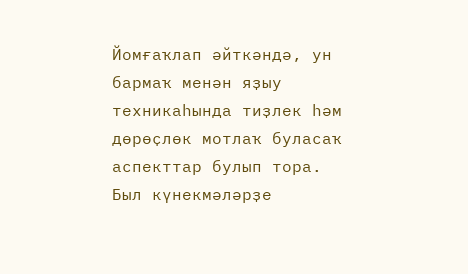Йомғаҡлап әйткәндә, ун бармаҡ менән яҙыу техникаһында тиҙлек һәм дөрөҫлөк мотлаҡ буласаҡ аспекттар булып тора. Был күнекмәләрҙе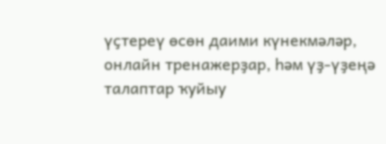үҫтереү өсөн даими күнекмәләр, онлайн тренажерҙар, һәм үҙ-үҙеңә талаптар ҡуйыу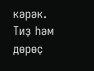кәрәк. Тиҙ һәм дөрөҫ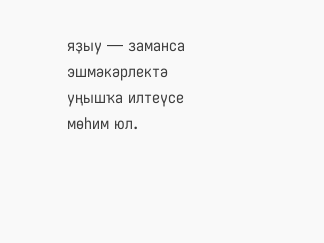яҙыу — заманса эшмәкәрлектә уңышҡа илтеүсе мөһим юл.